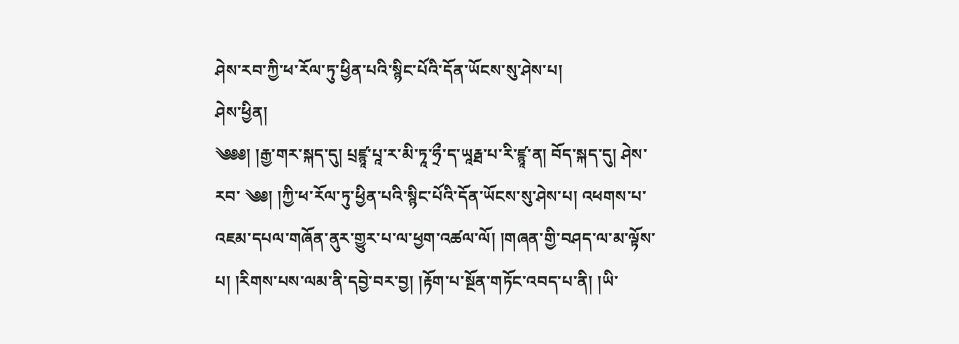ཤེས་རབ་ཀྱི་ཕ་རོལ་ཏུ་ཕྱིན་པའི་སྙིང་པོའི་དོན་ཡོངས་སུ་ཤེས་པ།
ཤེས་ཕྱིན།
༄༅༅། །རྒྱ་གར་སྐད་དུ། པྲཛྙཱ་པཱ་ར་མི་ཏཱ་ཧྲྀ་ད་ཡཱརྠ་པ་རི་ཛྙཱ་ན། བོད་སྐད་དུ། ཤེས་རབ་ ༄༅། །ཀྱི་ཕ་རོལ་ཏུ་ཕྱིན་པའི་སྙིང་པོའི་དོན་ཡོངས་སུ་ཤེས་པ། འཕགས་པ་འཇམ་དཔལ་གཞོན་ནུར་གྱུར་པ་ལ་ཕྱག་འཚལ་ལོ། །གཞན་གྱི་བཤད་ལ་མ་ལྟོས་པ། །རིགས་པས་ལམ་ནི་དབྱེ་བར་བྱ། །རྟོག་པ་སྔོན་གཏོང་འབད་པ་ནི། །ཡི་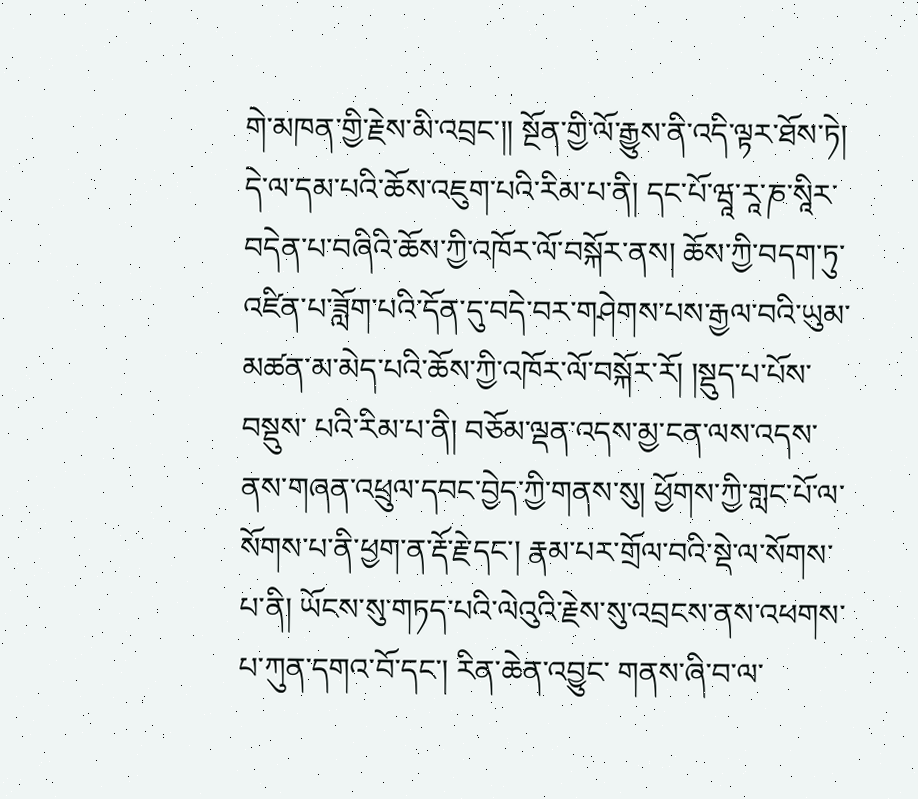གེ་མཁན་གྱི་རྗེས་མི་འབྲང་།། སྔོན་གྱི་ལོ་རྒྱུས་ནི་འདི་ལྟར་ཐོས་ཏེ། དེ་ལ་དམ་པའི་ཆོས་འཇུག་པའི་རིམ་པ་ནི། དང་པོ་ཝཱ་རཱ་ཎ་སཱིར་བདེན་པ་བཞིའི་ཆོས་ཀྱི་འཁོར་ལོ་བསྐོར་ནས། ཆོས་ཀྱི་བདག་ཏུ་འཛིན་པ་ཟློག་པའི་དོན་དུ་བདེ་བར་གཤེགས་པས་རྒྱལ་བའི་ཡུམ་མཚན་མ་མེད་པའི་ཆོས་ཀྱི་འཁོར་ལོ་བསྐོར་རོ། །སྡུད་པ་པོས་བསྡུས་ པའི་རིམ་པ་ནི། བཅོམ་ལྡན་འདས་མྱ་ངན་ལས་འདས་ནས་གཞན་འཕྲུལ་དབང་བྱེད་ཀྱི་གནས་སུ། ཕྱོགས་ཀྱི་གླང་པོ་ལ་སོགས་པ་ནི་ཕྱག་ན་རྡོ་རྗེ་དང་། རྣམ་པར་གྲོལ་བའི་སྡེ་ལ་སོགས་པ་ནི། ཡོངས་སུ་གཏད་པའི་ལེའུའི་རྗེས་སུ་འབྲངས་ནས་འཕགས་པ་ཀུན་དགའ་བོ་དང་། རིན་ཆེན་འབྱུང་ གནས་ཞི་བ་ལ་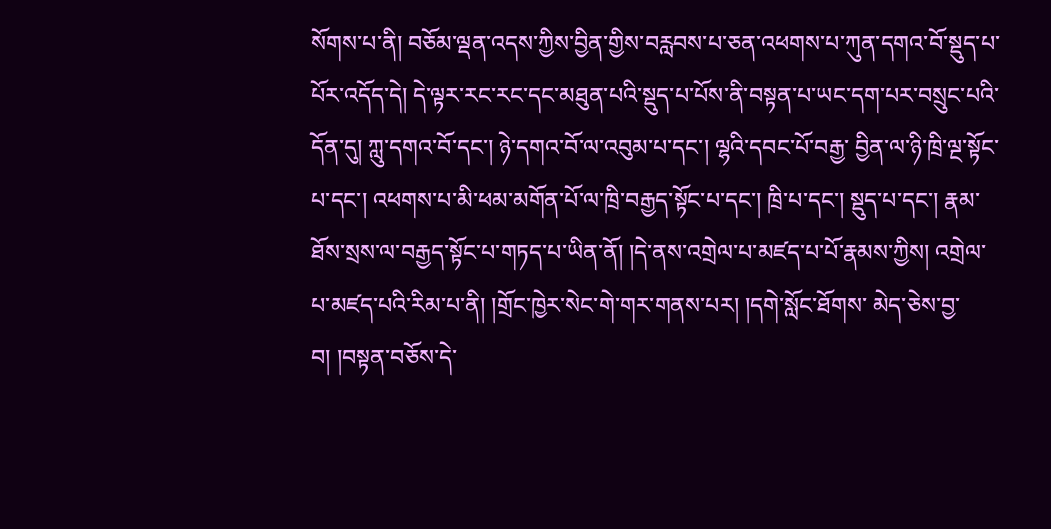སོགས་པ་ནི། བཅོམ་ལྡན་འདས་ཀྱིས་བྱིན་གྱིས་བརླབས་པ་ཅན་འཕགས་པ་ཀུན་དགའ་བོ་སྡུད་པ་པོར་འདོད་དེ། དེ་ལྟར་རང་རང་དང་མཐུན་པའི་སྡུད་པ་པོས་ནི་བསྟན་པ་ཡང་དག་པར་བསྲུང་པའི་དོན་དུ། ཀླུ་དགའ་བོ་དང་། ཉེ་དགའ་བོ་ལ་འབུམ་པ་དང་། ལྷའི་དབང་པོ་བརྒྱ་ བྱིན་ལ་ཉི་ཁྲི་ལྔ་སྟོང་པ་དང་། འཕགས་པ་མི་ཕམ་མགོན་པོ་ལ་ཁྲི་བརྒྱད་སྟོང་པ་དང་། ཁྲི་པ་དང་། སྡུད་པ་དང་། རྣམ་ཐོས་སྲས་ལ་བརྒྱད་སྟོང་པ་གཏད་པ་ཡིན་ནོ། །དེ་ནས་འགྲེལ་པ་མཛད་པ་པོ་རྣམས་ཀྱིས། འགྲེལ་པ་མཛད་པའི་རིམ་པ་ནི། །གྲོང་ཁྱེར་སེང་གེ་གར་གནས་པར། །དགེ་སློང་ཐོགས་ མེད་ཅེས་བྱ་བ། །བསྟན་བཅོས་དེ་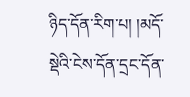ཉིད་དོན་རིག་པ། །མདོ་སྡེའི་ངེས་དོན་དྲང་དོན་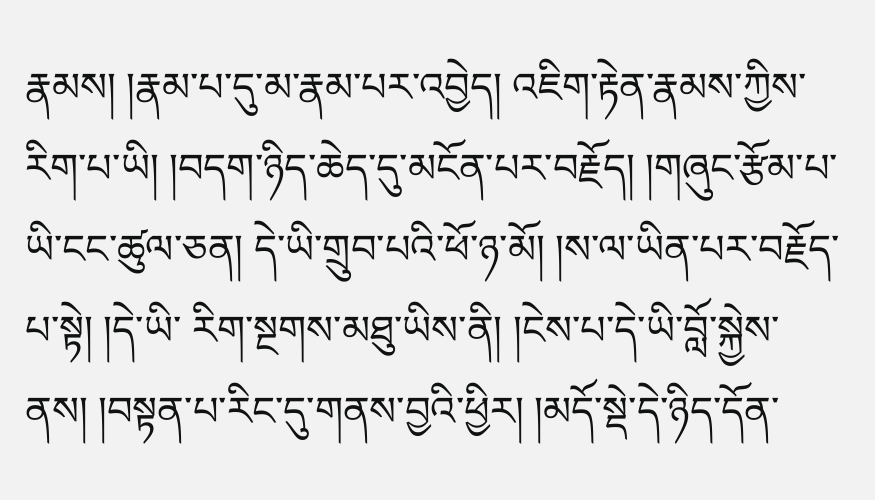རྣམས། །རྣམ་པ་དུ་མ་རྣམ་པར་འབྱེད། འཇིག་རྟེན་རྣམས་ཀྱིས་རིག་པ་ཡི། །བདག་ཉིད་ཆེད་དུ་མངོན་པར་བརྗོད། །གཞུང་རྩོམ་པ་ཡི་ངང་ཚུལ་ཅན། དེ་ཡི་གྲུབ་པའི་ཕོ་ཉ་མོ། །ས་ལ་ཡིན་པར་བརྗོད་པ་སྟེ། །དེ་ཡི་ རིག་སྔགས་མཐུ་ཡིས་ནི། །ངེས་པ་དེ་ཡི་བློ་སྐྱེས་ནས། །བསྟན་པ་རིང་དུ་གནས་བྱའི་ཕྱིར། །མདོ་སྡེ་དེ་ཉིད་དོན་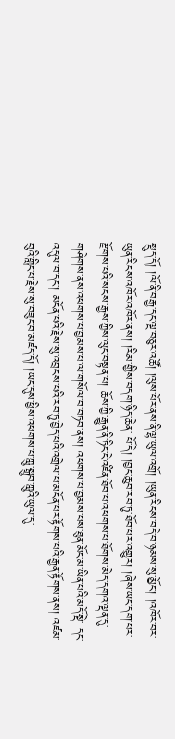སྡུད་དོ། །ལོ་ནི་བརྒྱ་དང་ལྔ་བཅུར་འཚོ། །ལུས་པོར་ནས་ནི་ལྷ་ཡུལ་འགྲོ། །ཡུན་རིངས་བདེ་བ་ཉམས་སུ་མྱོང་། །འཁོར་བར་ཡུན་རིངས་འཁོར་འཁོར་ནས། །རིམ་གྱིས་བདག་ཉིད་ཆེན་ པོ་དེ། །བྱང་ཆུབ་རབ་ཏུ་ཐོབ་པར་འགྱུར། །ཞེས་ཡང་དག་པར་རྫོགས་པའི་སངས་རྒྱས་ཀྱིས་ལུང་བསྟན་པ། ཆོས་ཀྱི་རྒྱུན་ནི་ཏིང་ངེ་འཛིན་ཐོབ་པ་འཕགས་པ་ཐོགས་མེད་དགའ་ལྡན་དུ་གཤེགས་ནས་འཕགས་པ་བྱམས་པ་ལ་གསོལ་བ་བཏབ་ནས། འཕགས་པ་བྱམས་པས་ཐུན་མོང་མ་ཡིན་པའི་མདོ་སྡེ་ དང་འདུལ་བ་དང་། མངོན་པའི་རྗེས་སུ་འབྲངས་པའི་རབ་ཏུ་བྱེད་པའི་འགྲེལ་པ་མངོན་པར་རྟོགས་པའི་རྒྱན་རྟོགས་ནས། འཛམ་བུའི་གླིང་པ་རྗེས་སུ་བཟུང་བ་མཛད་དོ། །ཡང་དུས་ཕྱིས་འཕགས་པ་ཀླུ་སྒྲུབ་ཀླུའི་ཡུལ་དུ་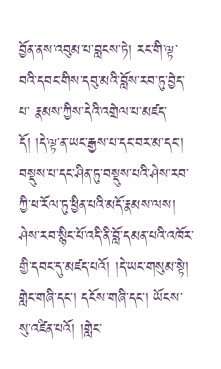བྱོན་ནས་འབུམ་པ་བླངས་ཏེ། རང་གི་ལྟ་བའི་དབང་གིས་དབུ་མའི་བློས་རབ་ཏུ་བྱེད་པ་ རྣམས་ཀྱིས་དེའི་འགྲེལ་པ་མཛད་དོ། །དེ་ལྟ་ན་ཡང་རྒྱས་པ་དང་བར་མ་དང་། བསྡུས་པ་དང་ཤིན་ཏུ་བསྡུས་པའི་ཤེས་རབ་ཀྱི་ཕ་རོལ་ཏུ་ཕྱིན་པའི་མདོ་རྣམས་ལས། ཤེས་རབ་སྙིང་པོ་འདི་ནི་བློ་དམན་པའི་འཁོར་གྱི་དབང་དུ་མཛད་པའོ། །དེ་ཡང་གསུམ་སྟེ། གླེང་གཞི་དང་། དངོས་གཞི་དང་། ཡོངས་སུ་འཛིན་པའོ། །གླེང་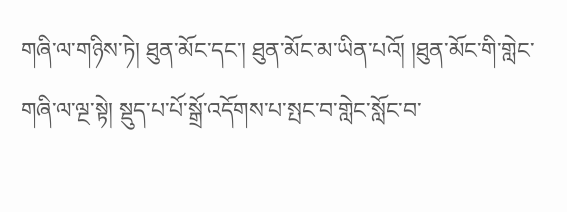གཞི་ལ་གཉིས་ཏེ། ཐུན་མོང་དང་། ཐུན་མོང་མ་ཡིན་པའོ། །ཐུན་མོང་གི་གླེང་གཞི་ལ་ལྔ་སྟེ། སྡུད་པ་པོ་སྒྲོ་འདོགས་པ་སྤང་བ་གླེང་སློང་བ་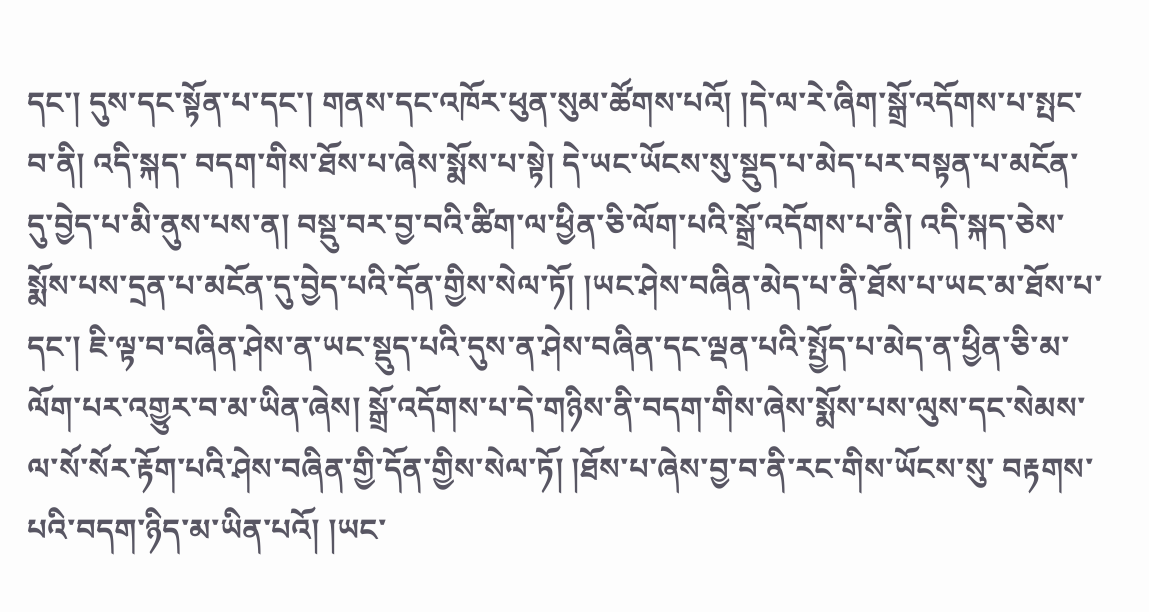དང་། དུས་དང་སྟོན་པ་དང་། གནས་དང་འཁོར་ཕུན་སུམ་ཚོགས་པའོ། །དེ་ལ་རེ་ཞིག་སྒྲོ་འདོགས་པ་སྤང་བ་ནི། འདི་སྐད་ བདག་གིས་ཐོས་པ་ཞེས་སྨོས་པ་སྟེ། དེ་ཡང་ཡོངས་སུ་སྡུད་པ་མེད་པར་བསྟན་པ་མངོན་དུ་བྱེད་པ་མི་ནུས་པས་ན། བསྡུ་བར་བྱ་བའི་ཚིག་ལ་ཕྱིན་ཅི་ལོག་པའི་སྒྲོ་འདོགས་པ་ནི། འདི་སྐད་ཅེས་སྨོས་པས་དྲན་པ་མངོན་དུ་བྱེད་པའི་དོན་གྱིས་སེལ་ཏོ། །ཡང་ཤེས་བཞིན་མེད་པ་ནི་ཐོས་པ་ཡང་མ་ཐོས་པ་དང་། ཇི་ལྟ་བ་བཞིན་ཤེས་ན་ཡང་སྡུད་པའི་དུས་ན་ཤེས་བཞིན་དང་ལྡན་པའི་སྤྱོད་པ་མེད་ན་ཕྱིན་ཅི་མ་ལོག་པར་འགྱུར་བ་མ་ཡིན་ཞེས། སྒྲོ་འདོགས་པ་དེ་གཉིས་ནི་བདག་གིས་ཞེས་སྨོས་པས་ལུས་དང་སེམས་ལ་སོ་སོར་རྟོག་པའི་ཤེས་བཞིན་གྱི་དོན་གྱིས་སེལ་ཏོ། །ཐོས་པ་ཞེས་བྱ་བ་ནི་རང་གིས་ཡོངས་སུ་ བརྟགས་པའི་བདག་ཉིད་མ་ཡིན་པའོ། །ཡང་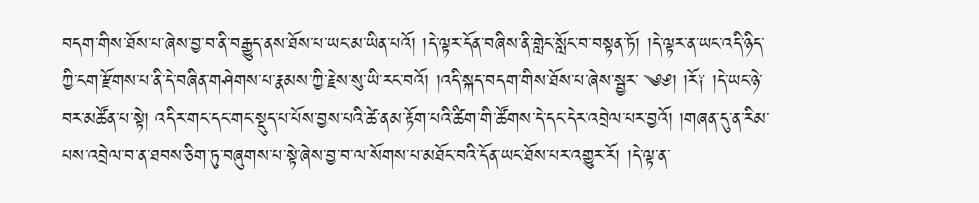བདག་གིས་ཐོས་པ་ཞེས་བྱ་བ་ནི་བརྒྱུད་ནས་ཐོས་པ་ཡང་མ་ཡིན་པའོ། །དེ་ལྟར་དོན་བཞིས་ནི་གླེང་སློང་བ་བསྟན་ཏོ། །དེ་ལྟར་ན་ཡང་འདི་ཉིད་ཀྱི་ངག་རྫོགས་པ་ནི་དེ་བཞིན་གཤེགས་པ་རྣམས་ཀྱི་རྗེས་སུ་ཡི་རང་བའོ། །འདི་སྐད་བདག་གིས་ཐོས་པ་ཞེས་སྦྱར་ ༄༅། །རོ༑ །དེ་ཡང་ཉེ་བར་མཚོན་པ་སྟེ། འདིར་གང་དང་གང་སྡུད་པ་པོས་བྱས་པའི་ཚེ་ནམ་རྟོག་པའི་ཚིག་གི་ཚོགས་དེ་དང་དེར་འབྲེལ་པར་བྱའོ། །གཞན་དུ་ན་རིམ་པས་འབྲེལ་བ་ན་ཐབས་ཅིག་ཏུ་བཞུགས་པ་སྟེ་ཞེས་བྱ་བ་ལ་སོགས་པ་མཐོང་བའི་དོན་ཡང་ཐོས་པར་འགྱུར་རོ། །དེ་ལྟ་ན་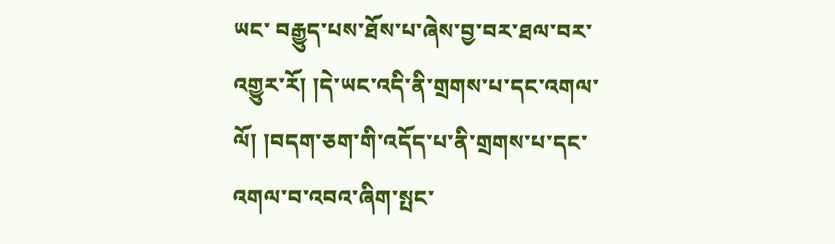ཡང་ བརྒྱུད་པས་ཐོས་པ་ཞེས་བྱ་བར་ཐལ་བར་འགྱུར་རོ། །དེ་ཡང་འདི་ནི་གྲགས་པ་དང་འགལ་ལོ། །བདག་ཅག་གི་འདོད་པ་ནི་གྲགས་པ་དང་འགལ་བ་འབའ་ཞིག་སྤང་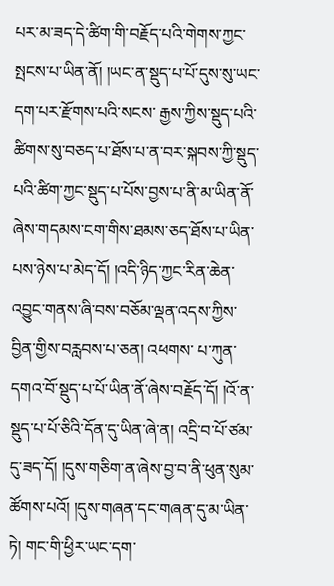པར་མ་ཟད་དེ་ཚིག་གི་བརྗོད་པའི་གེགས་ཀྱང་སྤངས་པ་ཡིན་ནོ། །ཡང་ན་སྡུད་པ་པོ་དུས་སུ་ཡང་དག་པར་རྫོགས་པའི་སངས་ རྒྱས་ཀྱིས་སྡུད་པའི་ཚིགས་སུ་བཅད་པ་ཐོས་པ་ན་བར་སྐབས་ཀྱི་སྡུད་པའི་ཚིག་ཀྱང་སྡུད་པ་པོས་བྱས་པ་ནི་མ་ཡིན་ནོ་ཞེས་གདམས་ངག་གིས་ཐམས་ཅད་ཐོས་པ་ཡིན་པས་ཉེས་པ་མེད་དོ། །འདི་ཉིད་ཀྱང་རིན་ཆེན་འབྱུང་གནས་ཞི་བས་བཅོམ་ལྡན་འདས་ཀྱིས་བྱིན་གྱིས་བརླབས་པ་ཅན། འཕགས་ པ་ཀུན་དགའ་བོ་སྡུད་པ་པོ་ཡིན་ནོ་ཞེས་བརྗོད་དོ། །འོ་ན་སྡུད་པ་པོ་ཅིའི་དོན་དུ་ཡིན་ཞེ་ན། འདྲི་བ་པོ་ཙམ་དུ་ཟད་དོ། །དུས་གཅིག་ན་ཞེས་བྱ་བ་ནི་ཕུན་སུམ་ཚོགས་པའོ། །དུས་གཞན་དང་གཞན་དུ་མ་ཡིན་ཏེ། གང་གི་ཕྱིར་ཡང་དག་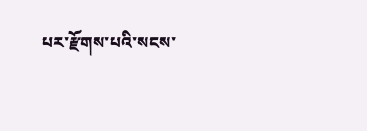པར་རྫོགས་པའི་སངས་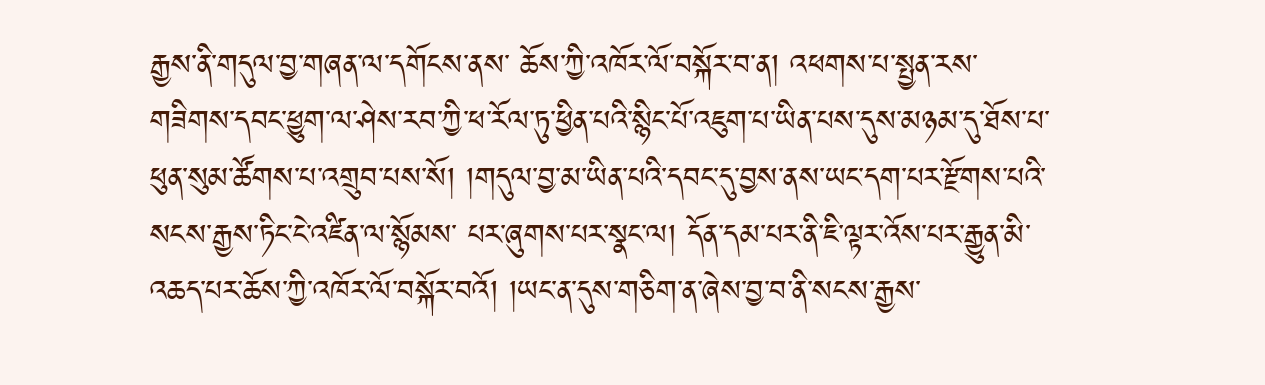རྒྱས་ནི་གདུལ་བྱ་གཞན་ལ་དགོངས་ནས་ ཆོས་ཀྱི་འཁོར་ལོ་བསྐོར་བ་ན། འཕགས་པ་སྤྱན་རས་གཟིགས་དབང་ཕྱུག་ལ་ཤེས་རབ་ཀྱི་ཕ་རོལ་ཏུ་ཕྱིན་པའི་སྙིང་པོ་འཇུག་པ་ཡིན་པས་དུས་མཉམ་དུ་ཐོས་པ་ཕུན་སུམ་ཚོགས་པ་འགྲུབ་པས་སོ། །གདུལ་བྱ་མ་ཡིན་པའི་དབང་དུ་བྱས་ནས་ཡང་དག་པར་རྫོགས་པའི་སངས་རྒྱས་ཏིང་ངེ་འཛིན་ལ་སྙོམས་ པར་ཞུགས་པར་སྣང་ལ། དོན་དམ་པར་ནི་ཇི་ལྟར་འོས་པར་རྒྱུན་མི་འཆད་པར་ཆོས་ཀྱི་འཁོར་ལོ་བསྐོར་བའོ། །ཡང་ན་དུས་གཅིག་ན་ཞེས་བྱ་བ་ནི་སངས་རྒྱས་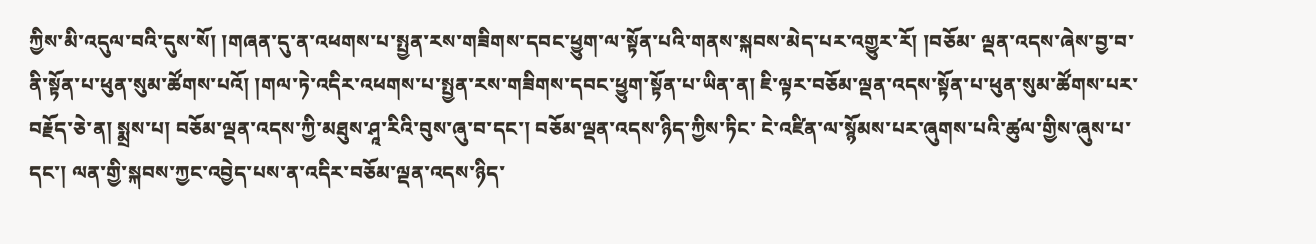ཀྱིས་མི་འདུལ་བའི་དུས་སོ། །གཞན་དུ་ན་འཕགས་པ་སྤྱན་རས་གཟིགས་དབང་ཕྱུག་ལ་སྟོན་པའི་གནས་སྐབས་མེད་པར་འགྱུར་རོ། །བཅོམ་ ལྡན་འདས་ཞེས་བྱ་བ་ནི་སྟོན་པ་ཕུན་སུམ་ཚོགས་པའོ། །གལ་ཏེ་འདིར་འཕགས་པ་སྤྱན་རས་གཟིགས་དབང་ཕྱུག་སྟོན་པ་ཡིན་ན། ཇི་ལྟར་བཅོམ་ལྡན་འདས་སྟོན་པ་ཕུན་སུམ་ཚོགས་པར་བརྗོད་ཅེ་ན། སྨྲས་པ། བཅོམ་ལྡན་འདས་ཀྱི་མཐུས་ཤཱ་རིའི་བུས་ཞུ་བ་དང་། བཅོམ་ལྡན་འདས་ཉིད་ཀྱིས་ཏིང་ ངེ་འཛིན་ལ་སྙོམས་པར་ཞུགས་པའི་ཚུལ་གྱིས་ཞུས་པ་དང་། ལན་གྱི་སྐབས་ཀྱང་འབྱེད་པས་ན་འདིར་བཅོམ་ལྡན་འདས་ཉིད་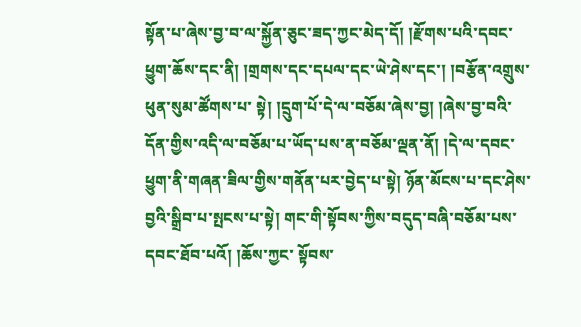སྟོན་པ་ཞེས་བྱ་བ་ལ་སྐྱོན་ཅུང་ཟད་ཀྱང་མེད་དོ། །རྫོགས་པའི་དབང་ཕྱུག་ཆོས་དང་ནི། །གྲགས་དང་དཔལ་དང་ཡེ་ཤེས་དང་། །བརྩོན་འགྲུས་ཕུན་སུམ་ཚོགས་པ་ སྟེ། །དྲུག་པོ་དེ་ལ་བཅོམ་ཞེས་བྱ། །ཞེས་བྱ་བའི་དོན་གྱིས་འདི་ལ་བཅོམ་པ་ཡོད་པས་ན་བཅོམ་ལྡན་ནོ། །དེ་ལ་དབང་ཕྱུག་ནི་གཞན་ཟིལ་གྱིས་གནོན་པར་བྱེད་པ་སྟེ། ཉོན་མོངས་པ་དང་ཤེས་བྱའི་སྒྲིབ་པ་སྤངས་པ་སྟེ། གང་གི་སྟོབས་ཀྱིས་བདུད་བཞི་བཅོམ་པས་དབང་ཐོབ་པའོ། །ཆོས་ཀྱང་ སྟོབས་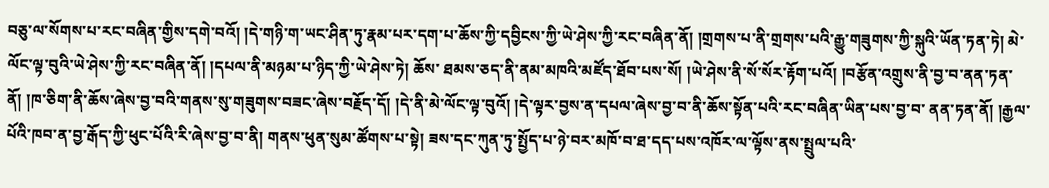བཅུ་ལ་སོགས་པ་རང་བཞིན་གྱིས་དགེ་བའོ། །དེ་གཉི་ག་ཡང་ཤིན་ཏུ་རྣམ་པར་དག་པ་ཆོས་ཀྱི་དབྱིངས་ཀྱི་ཡེ་ཤེས་ཀྱི་རང་བཞིན་ནོ། །གྲགས་པ་ནི་གྲགས་པའི་རྒྱུ་གཟུགས་ཀྱི་སྐུའི་ཡོན་ཏན་ཏེ། མེ་ལོང་ལྟ་བུའི་ཡེ་ཤེས་ཀྱི་རང་བཞིན་ནོ། །དཔལ་ནི་མཉམ་པ་ཉིད་ཀྱི་ཡེ་ཤེས་ཏེ། ཆོས་ ཐམས་ཅད་ནི་ནམ་མཁའི་མཛོད་ཐོབ་པས་སོ། །ཡེ་ཤེས་ནི་སོ་སོར་རྟོག་པའོ། །བརྩོན་འགྲུས་ནི་བྱ་བ་ནན་ཏན་ནོ། །ཁ་ཅིག་ནི་ཆོས་ཞེས་བྱ་བའི་གནས་སུ་གཟུགས་བཟང་ཞེས་བརྗོད་དོ། །དེ་ནི་མེ་ལོང་ལྟ་བུའོ། །དེ་ལྟར་བྱས་ན་དཔལ་ཞེས་བྱ་བ་ནི་ཆོས་སྟོན་པའི་རང་བཞིན་ཡིན་པས་བྱ་བ་ ནན་ཏན་ནོ། །རྒྱལ་པོའི་ཁབ་ན་བྱ་རྒོད་ཀྱི་ཕུང་པོའི་རི་ཞེས་བྱ་བ་ནི། གནས་ཕུན་སུམ་ཚོགས་པ་སྟེ། ཟས་དང་ཀུན་ཏུ་སྤྱོད་པ་ཉེ་བར་མཁོ་བ་ཐ་དད་པས་འཁོར་ལ་ལྟོས་ནས་སྤྲུལ་པའི་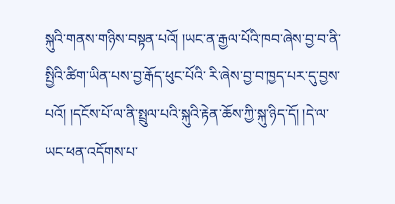སྐུའི་གནས་གཉིས་བསྟན་པའོ། །ཡང་ན་རྒྱལ་པོའི་ཁབ་ཞེས་བྱ་བ་ནི་སྤྱིའི་ཚིག་ཡིན་པས་བྱ་རྒོད་ཕུང་པོའི་ རི་ཞེས་བྱ་བ་ཁྱད་པར་དུ་བྱས་པའོ། །དངོས་པོ་ལ་ནི་སྤྲུལ་པའི་སྐུའི་རྟེན་ཆོས་ཀྱི་སྐུ་ཉིད་དོ། །དེ་ལ་ཡང་ཕན་འདོགས་པ་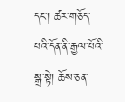དང་། ཚར་གཅོད་པའི་དོན་ནི་རྒྱལ་པོའི་སྒྲ་སྟེ། ཆོས་ཅན་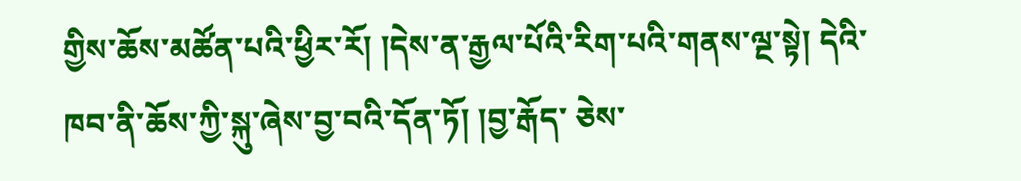གྱིས་ཆོས་མཚོན་པའི་ཕྱིར་རོ། །དེས་ན་རྒྱལ་པོའི་རིག་པའི་གནས་ལྔ་སྟེ། དེའི་ཁབ་ནི་ཆོས་ཀྱི་སྐུ་ཞེས་བྱ་བའི་དོན་ཏོ། །བྱ་རྒོད་ ཅེས་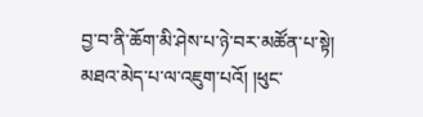བྱ་བ་ནི་ཆོག་མི་ཤེས་པ་ཉེ་བར་མཚོན་པ་སྟེ། མཐའ་མེད་པ་ལ་འཇུག་པའོ། །ཕུང་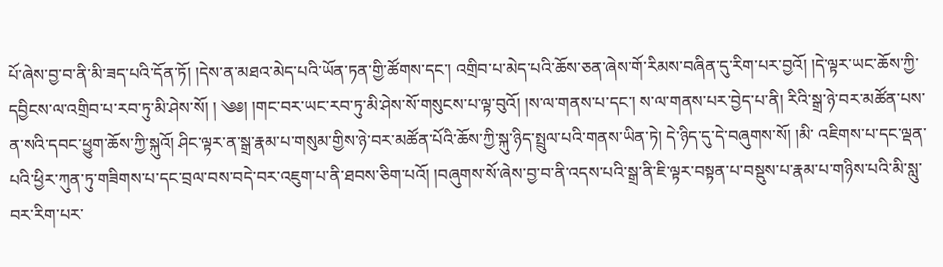པོ་ཞེས་བྱ་བ་ནི་མི་ཟད་པའི་དོན་ཏོ། །དེས་ན་མཐའ་མེད་པའི་ཡོན་ཏན་གྱི་ཚོགས་དང་། འགྲིབ་པ་མེད་པའི་ཆོས་ཅན་ཞེས་གོ་རིམས་བཞིན་དུ་རིག་པར་བྱའོ། །དེ་ལྟར་ཡང་ཆོས་ཀྱི་དབྱིངས་ལ་འགྲིབ་པ་རབ་ཏུ་མི་ཤེས་སོ། ། ༄༅། །གང་བར་ཡང་རབ་ཏུ་མི་ཤེས་སོ་གསུངས་པ་ལྟ་བུའོ། །ས་ལ་གནས་པ་དང་། ས་ལ་གནས་པར་བྱེད་པ་ནི། རིའི་སྒྲ་ཉེ་བར་མཚོན་པས་ན་སའི་དབང་ཕྱུག་ཆོས་ཀྱི་སྐུའོ། ཤིང་ལྟར་ན་སྒྲ་རྣམ་པ་གསུམ་གྱིས་ཉེ་བར་མཚོན་པོའི་ཆོས་ཀྱི་སྐུ་ཉིད་སྤྲུལ་པའི་གནས་ཡིན་ཏེ། དེ་ཉིད་དུ་དེ་བཞུགས་སོ། །མི་ འཇིགས་པ་དང་ལྡན་པའི་ཕྱིར་ཀུན་ཏུ་གཟིགས་པ་དང་བྲལ་བས་བདེ་བར་འཇུག་པ་ནི་ཐབས་ཅིག་པའོ། །བཞུགས་སོ་ཞེས་བྱ་བ་ནི་འདས་པའི་སྒྲ་ནི་ཇི་ལྟར་བསྟན་པ་བསྡུས་པ་རྣམ་པ་གཉིས་པའི་མི་སླུ་བར་རིག་པར་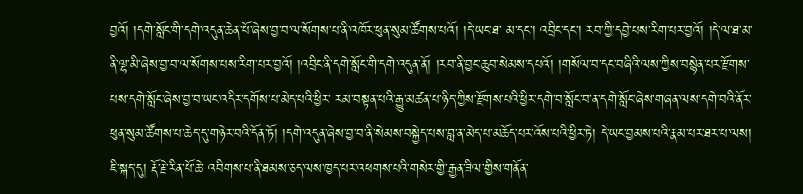བྱའོ། །དགེ་སློང་གི་དགེ་འདུན་ཆེན་པོ་ཞེས་བྱ་བ་ལ་སོགས་པ་ནི་འཁོར་ཕུན་སུམ་ཚོགས་པའོ། །དེ་ཡང་ཐ་ མ་དང་། འབྲིང་དང་། རབ་ཀྱི་དབྱེ་པས་རིག་པར་བྱའོ། །དེ་ལ་ཐ་མ་ནི་ལྷ་མི་ཞེས་བྱ་བ་ལ་སོགས་པས་རིག་པར་བྱའོ། །འབྲིང་ནི་དགེ་སློང་གི་དགེ་འདུན་ནོ། །རབ་ནི་བྱང་ཆུབ་སེམས་དཔའོ། །གསོལ་བ་དང་བཞིའི་ལས་ཀྱིས་བསྙེན་པར་རྫོགས་པས་དགེ་སློང་ཞེས་བྱ་བ་ཡང་འདིར་དགོས་པ་མེད་པའི་ཕྱིར་ རམ་བསྟན་པའི་རྒྱུ་མཚན་པ་ཉིད་ཀྱིས་རྫོགས་པའི་ཕྱིར་དགེ་བ་སློང་བ་ན་དགེ་སློང་ཞེས་གཞན་ལས་དགེ་བའི་ནོར་ཕུན་སུམ་ཚོགས་པ་ཆེད་དུ་གཉེར་བའི་དོན་ཏོ། །དགེ་འདུན་ཞེས་བྱ་བ་ནི་སེམས་བསྐྱེད་པས་བླ་ན་མེད་པ་མཆོད་པར་འོས་པའི་ཕྱིར་ཏེ། དེ་ཡང་བྱམས་པའི་རྣམ་པར་ཐར་པ་ལས། ཇི་སྐད་དུ། རྡོ་རྗེ་རིན་པོ་ཆེ་ འབིགས་པ་ནི་ཐམས་ཅད་ལས་ཁྱད་པར་འཕགས་པའི་གསེར་གྱི་རྒྱན་ཟིལ་གྱིས་གནོན་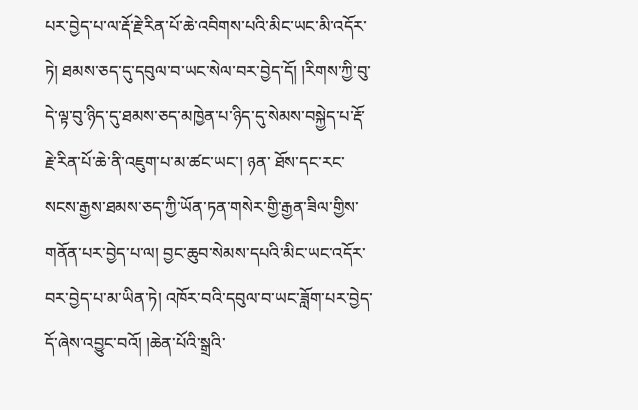པར་བྱེད་པ་ལ་རྡོ་རྗེ་རིན་པོ་ཆེ་འབིགས་པའི་མིང་ཡང་མི་འདོར་ཏེ། ཐམས་ཅད་དུ་དབུལ་བ་ཡང་སེལ་བར་བྱེད་དོ། །རིགས་ཀྱི་བུ་དེ་ལྟ་བུ་ཉིད་དུ་ཐམས་ཅད་མཁྱེན་པ་ཉིད་དུ་སེམས་བསྐྱེད་པ་རྡོ་རྗེ་རིན་པོ་ཆེ་ནི་འཇུག་པ་མ་ཚང་ཡང་། ཉན་ ཐོས་དང་རང་སངས་རྒྱས་ཐམས་ཅད་ཀྱི་ཡོན་ཏན་གསེར་གྱི་རྒྱན་ཟིལ་གྱིས་གནོན་པར་བྱེད་པ་ལ། བྱང་ཆུབ་སེམས་དཔའི་མིང་ཡང་འདོར་བར་བྱེད་པ་མ་ཡིན་ཏེ། འཁོར་བའི་དབུལ་བ་ཡང་ཟློག་པར་བྱེད་དོ་ཞེས་འབྱུང་བའོ། །ཆེན་པོའི་སྒྲའི་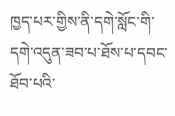ཁྱད་པར་གྱིས་ནི་དགེ་སློང་གི་དགེ་འདུན་ཟབ་པ་ཐོས་པ་དབང་ཐོབ་པའི་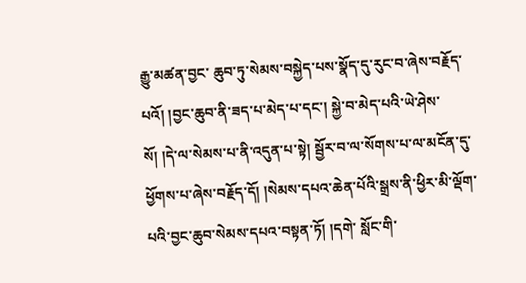རྒྱུ་མཚན་བྱང་ ཆུབ་ཏུ་སེམས་བསྐྱེད་པས་སྣོད་དུ་རུང་བ་ཞེས་བརྗོད་པའོ། །བྱང་ཆུབ་ནི་ཟད་པ་མེད་པ་དང་། སྐྱེ་བ་མེད་པའི་ཡེ་ཤེས་སོ། །དེ་ལ་སེམས་པ་ནི་འདུན་པ་སྟེ། སྦྱོར་བ་ལ་སོགས་པ་ལ་མངོན་དུ་ཕྱོགས་པ་ཞེས་བརྗོད་དོ། །སེམས་དཔའ་ཆེན་པོའི་སྒྲས་ནི་ཕྱིར་མི་ལྡོག་པའི་བྱང་ཆུབ་སེམས་དཔའ་བསྟན་ཏོ། །དགེ་ སློང་གི་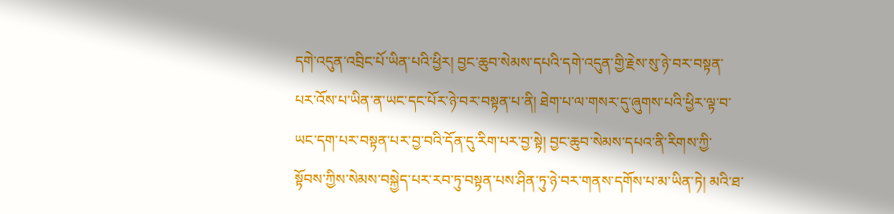དགེ་འདུན་འབྲིང་པོ་ཡིན་པའི་ཕྱིར། བྱང་ཆུབ་སེམས་དཔའི་དགེ་འདུན་གྱི་རྗེས་སུ་ཉེ་བར་བསྟན་པར་འོས་པ་ཡིན་ན་ཡང་དང་པོར་ཉེ་བར་བསྟན་པ་ནི། ཐེག་པ་ལ་གསར་དུ་ཞུགས་པའི་ཕྱིར་ལྟ་བ་ཡང་དག་པར་བསྟན་པར་བྱ་བའི་དོན་དུ་རིག་པར་བྱ་སྟེ། བྱང་ཆུབ་སེམས་དཔའ་ནི་རིགས་ཀྱི་ སྟོབས་ཀྱིས་སེམས་བསྐྱེད་པར་རབ་ཏུ་བསྟན་པས་ཤིན་ཏུ་ཉེ་བར་གནས་དགོས་པ་མ་ཡིན་ཏེ། མའི་ཐ་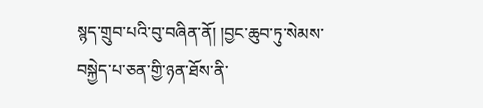སྙད་གྲུབ་པའི་བུ་བཞིན་ནོ། །བྱང་ཆུབ་ཏུ་སེམས་བསྐྱེད་པ་ཅན་གྱི་ཉན་ཐོས་ནི་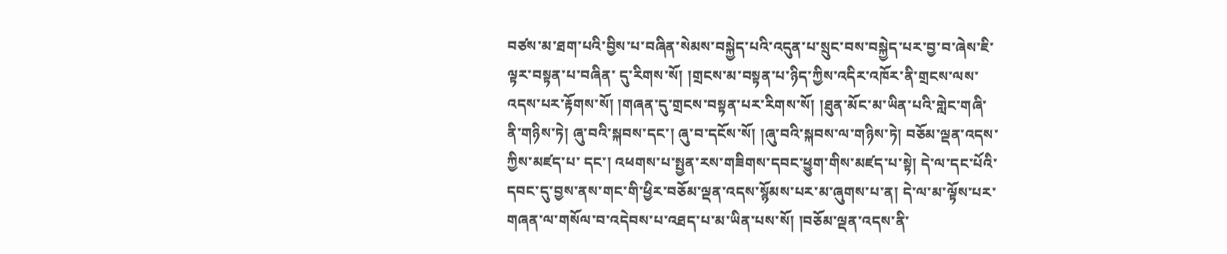བཙས་མ་ཐག་པའི་བྱིས་པ་བཞིན་སེམས་བསྐྱེད་པའི་འདུན་པ་སྲུང་བས་བསྐྱེད་པར་བྱ་བ་ཞེས་ཇི་ལྟར་བསྟན་པ་བཞིན་ དུ་རིགས་སོ། །གྲངས་མ་བསྟན་པ་ཉིད་ཀྱིས་འདིར་འཁོར་ནི་གྲངས་ལས་འདས་པར་རྟོགས་སོ། །གཞན་དུ་གྲངས་བསྟན་པར་རིགས་སོ། །ཐུན་མོང་མ་ཡིན་པའི་གླེང་གཞི་ནི་གཉིས་ཏེ། ཞུ་བའི་སྐབས་དང་། ཞུ་བ་དངོས་སོ། །ཞུ་བའི་སྐབས་ལ་གཉིས་ཏེ། བཅོམ་ལྡན་འདས་ཀྱིས་མཛད་པ་ དང་། འཕགས་པ་སྤྱན་རས་གཟིགས་དབང་ཕྱུག་གིས་མཛད་པ་སྟེ། དེ་ལ་དང་པོའི་དབང་དུ་བྱས་ནས་གང་གི་ཕྱིར་བཅོམ་ལྡན་འདས་སྙོམས་པར་མ་ཞུགས་པ་ན། དེ་ལ་མ་ལྟོས་པར་གཞན་ལ་གསོལ་བ་འདེབས་པ་འཐད་པ་མ་ཡིན་པས་སོ། །བཅོམ་ལྡན་འདས་ནི་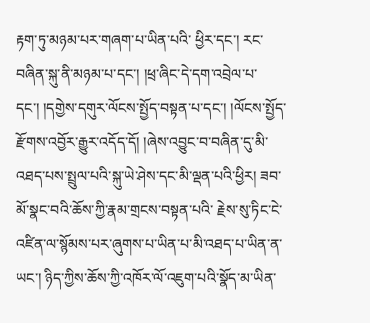རྟག་ཏུ་མཉམ་པར་གཞག་པ་ཡིན་པའི་ ཕྱིར་དང་། རང་བཞིན་སྐུ་ནི་མཉམ་པ་དང་། །ཕྲ་ཞིང་དེ་དག་འབྲེལ་པ་དང་། །དགྱེས་དགུར་ལོངས་སྤྱོད་བསྟན་པ་དང་། །ལོངས་སྤྱོད་རྫོགས་འབྱོར་རྒྱུར་འདོད་དོ། །ཞེས་འབྱུང་བ་བཞིན་དུ་མི་འཐད་པས་སྤྲུལ་པའི་སྐུ་ཡེ་ཤེས་དང་མི་ལྡན་པའི་ཕྱིར། ཟབ་མོ་སྣང་བའི་ཆོས་ཀྱི་རྣམ་གྲངས་བསྟན་པའི་ རྗེས་སུ་ཏིང་ངེ་འཛིན་ལ་སྙོམས་པར་ཞུགས་པ་ཡིན་པ་མི་འཐད་པ་ཡིན་ན་ཡང་། ཉིད་ཀྱིས་ཆོས་ཀྱི་འཁོར་ལོ་འཇུག་པའི་སྣོད་མ་ཡིན་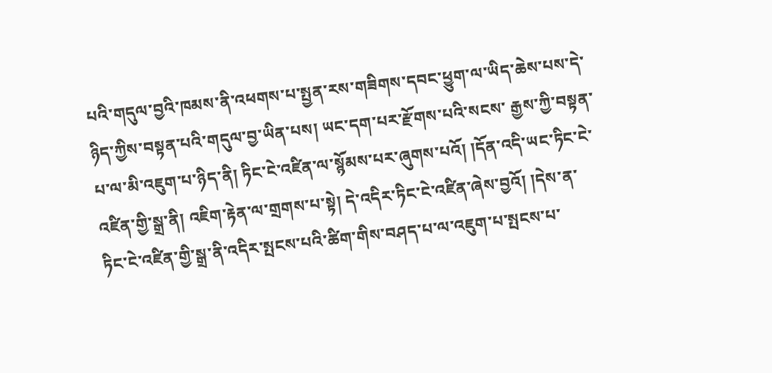པའི་གདུལ་བྱའི་ཁམས་ནི་འཕགས་པ་སྤྱན་རས་གཟིགས་དབང་ཕྱུག་ལ་ཡིད་ཆེས་པས་དེ་ཉིད་ཀྱིས་བསྟན་པའི་གདུལ་བྱ་ཡིན་པས། ཡང་དག་པར་རྫོགས་པའི་སངས་ རྒྱས་ཀྱི་བསྟན་པ་ལ་མི་འཇུག་པ་ཉིད་ནི། ཏིང་ངེ་འཛིན་ལ་སྙོམས་པར་ཞུགས་པའོ། །དོན་འདི་ཡང་ཏིང་ངེ་འཛིན་གྱི་སྒྲ་ནི། འཇིག་རྟེན་ལ་གྲགས་པ་སྟེ། དེ་འདིར་ཏིང་ངེ་འཛིན་ཞེས་བྱའོ། །དེས་ན་ཏིང་ངེ་འཛིན་གྱི་སྒྲ་ནི་འདིར་སྤངས་པའི་ཚིག་གིས་བཤད་པ་ལ་འཇུག་པ་སྤངས་པ་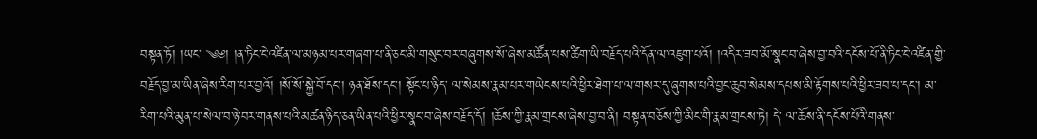བསྟན་ཏོ། །ཡང་ ༄༅། །ན་ཏིང་ངེ་འཛིན་ལ་མཉམ་པར་གཞག་པ་ནི་ཅང་མི་གསུང་བར་བཞུགས་སོ་ཞེས་མཚོན་པས་ཚིག་ཡི་བརྗོད་པའི་དོན་ལ་འཇུག་པའོ། །འདིར་ཟབ་མོ་སྣང་བ་ཞེས་བྱ་བའི་དངོས་པོ་ནི་ཏིང་ངེ་འཛིན་གྱི་བརྗོད་བྱ་མ་ཡིན་ཞེས་རིག་པར་བྱའོ། །སོ་སོ་སྐྱེ་བོ་དང་། ཉན་ཐོས་དང་། སྟོང་པ་ཉིད་ ལ་སེམས་རྣམ་པར་གཡེངས་པའི་ཕྱིར་ཐེག་པ་ལ་གསར་དུ་ཞུགས་པའི་བྱང་ཆུབ་སེམས་དཔས་མི་རྟོགས་པའི་ཕྱིར་ཟབ་པ་དང་། མ་རིག་པའི་མུན་པ་སེལ་བ་ཉེ་བར་གནས་པའི་མཚན་ཉིད་ཅན་ཡིན་པའི་ཕྱིར་སྣང་བ་ཞེས་བརྗོད་དོ། །ཆོས་ཀྱི་རྣམ་གྲངས་ཞེས་བྱ་བ་ནི། བསྟན་བཅོས་ཀྱི་མིང་གི་རྣམ་གྲངས་ཏེ། དེ་ ལ་ཆོས་ནི་དངོས་པོའི་གནས་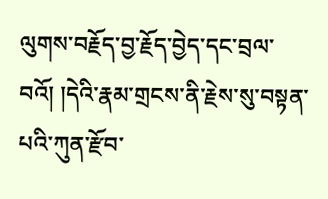ལུགས་བརྗོད་བྱ་རྗོད་བྱེད་དང་བྲལ་བའོ། །དེའི་རྣམ་གྲངས་ནི་རྗེས་སུ་བསྟན་པའི་ཀུན་རྫོབ་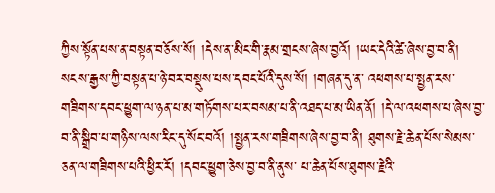ཀྱིས་སྟོན་པས་ན་བསྟན་བཅོས་སོ། །དེས་ན་མིང་གི་རྣམ་གྲངས་ཞེས་བྱའོ། །ཡང་དེའི་ཚེ་ཞེས་བྱ་བ་ནི། སངས་རྒྱས་ཀྱི་བསྟན་པ་ཉེ་བར་བསྡུས་པས་དབང་པོའི་དུས་སོ། །གཞན་དུ་ན་ འཕགས་པ་སྤྱན་རས་གཟིགས་དབང་ཕྱུག་ལ་ཉན་པ་མ་གཏོགས་པར་བསམ་པ་ནི་འཐད་པ་མ་ཡིན་ནོ། །དེ་ལ་འཕགས་པ་ཞེས་བྱ་བ་ནི་སྒྲིབ་པ་གཉིས་ལས་རིང་དུ་སོང་བའོ། །སྤྱན་རས་གཟིགས་ཞེས་བྱ་བ་ནི། ཐུགས་རྗེ་ཆེན་པོས་སེམས་ཅན་ལ་གཟིགས་པའི་ཕྱིར་རོ། །དབང་ཕྱུག་ཅེས་བྱ་བ་ནི་ནུས་ པ་ཆེན་པོས་ཐུགས་རྗེའི་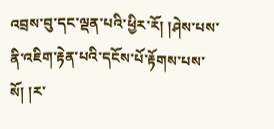འབྲས་བུ་དང་ལྡན་པའི་ཕྱིར་རོ། །ཤེས་པས་ནི་འཇིག་རྟེན་པའི་དངོས་པོ་རྟོགས་པས་སོ། །ར་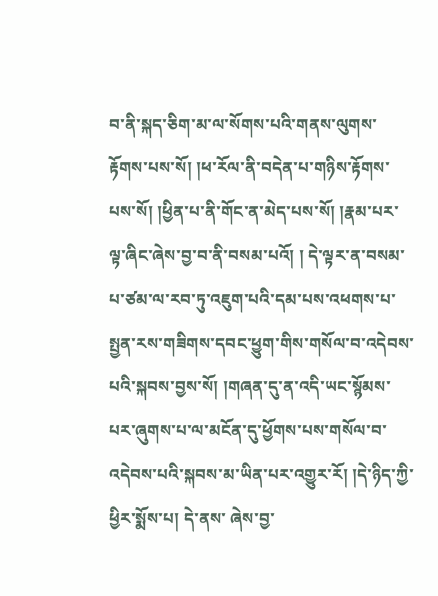བ་ནི་སྐད་ཅིག་མ་ལ་སོགས་པའི་གནས་ལུགས་རྟོགས་པས་སོ། །ཕ་རོལ་ནི་བདེན་པ་གཉིས་རྟོགས་པས་སོ། །ཕྱིན་པ་ནི་གོང་ན་མེད་པས་སོ། །རྣམ་པར་ལྟ་ཞིང་ཞེས་བྱ་བ་ནི་བསམ་པའོ། ། དེ་ལྟར་ན་བསམ་པ་ཙམ་ལ་རབ་ཏུ་འཇུག་པའི་དམ་པས་འཕགས་པ་སྤྱན་རས་གཟིགས་དབང་ཕྱུག་གིས་གསོལ་བ་འདེབས་པའི་སྐབས་བྱས་སོ། །གཞན་དུ་ན་འདི་ཡང་སྙོམས་པར་ཞུགས་པ་ལ་མངོན་དུ་ཕྱོགས་པས་གསོལ་བ་འདེབས་པའི་སྐབས་མ་ཡིན་པར་འགྱུར་རོ། །དེ་ཉིད་ཀྱི་ཕྱིར་སྨོས་པ། དེ་ནས་ ཞེས་བྱ་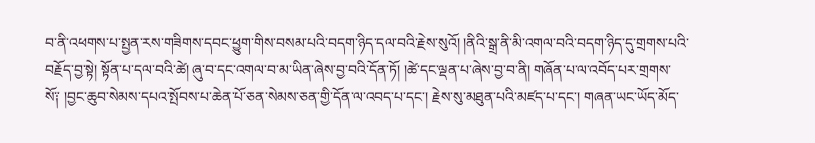བ་ནི་འཕགས་པ་སྤྱན་རས་གཟིགས་དབང་ཕྱུག་གིས་བསམ་པའི་བདག་ཉིད་དལ་བའི་རྗེས་སུའོ། །ནིའི་སྒྲ་ནི་མི་འགལ་བའི་བདག་ཉིད་དུ་གྲགས་པའི་བརྗོད་བྱ་སྟེ། སྟོན་པ་དལ་བའི་ཚེ། ཞུ་བ་དང་འགལ་བ་མ་ཡིན་ཞེས་བྱ་བའི་དོན་ཏོ། །ཚེ་དང་ལྡན་པ་ཞེས་བྱ་བ་ནི། གཞོན་པ་ལ་འབོད་པར་གྲགས་ སོ༑ །བྱང་ཆུབ་སེམས་དཔའ་སྤོབས་པ་ཆེན་པོ་ཅན་སེམས་ཅན་གྱི་དོན་ལ་འབད་པ་དང་། རྗེས་སུ་མཐུན་པའི་མཛད་པ་དང་། གཞན་ཡང་ཡོད་མོད་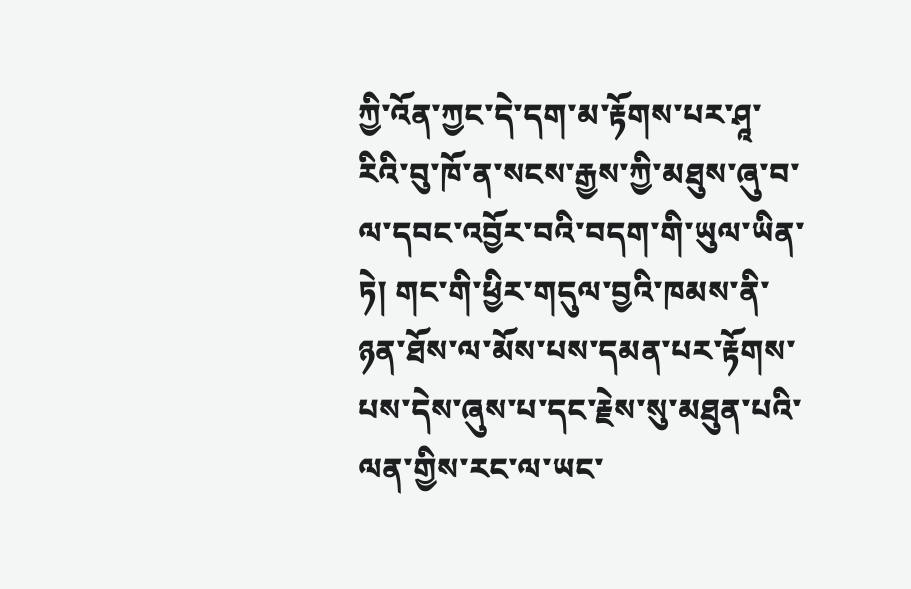ཀྱི་འོན་ཀྱང་དེ་དག་མ་རྟོགས་པར་ཤཱ་རིའི་བུ་ཁོ་ན་སངས་རྒྱས་ཀྱི་མཐུས་ཞུ་བ་ལ་དབང་འབྱོར་བའི་བདག་གི་ཡུལ་ཡིན་ཏེ། གང་གི་ཕྱིར་གདུལ་བྱའི་ཁམས་ནི་ ཉན་ཐོས་ལ་མོས་པས་དམན་པར་རྟོགས་པས་དེས་ཞུས་པ་དང་རྗེས་སུ་མཐུན་པའི་ལན་གྱིས་རང་ལ་ཡང་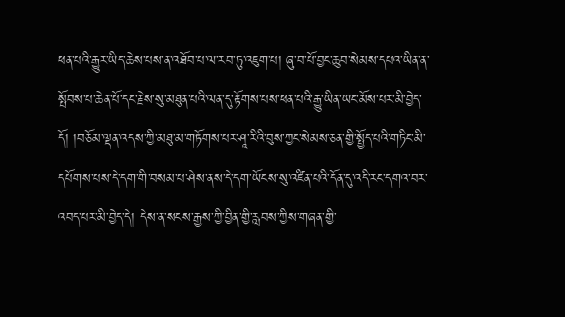ཕན་པའི་རྒྱུར་ཡིད་ཆེས་པས་ན་འཐོབ་པ་ལ་རབ་ཏུ་འཇུག་པ། ཞུ་བ་པོ་བྱང་ཆུབ་སེམས་དཔའ་ཡིན་ན་སྤོབས་པ་ཆེན་པོ་དང་རྗེས་སུ་མཐུན་པའི་ལན་དུ་རྟོགས་པས་ཕན་པའི་རྒྱུ་ཡིན་ཡང་མོས་པར་མི་བྱེད་ དོ། །བཅོམ་ལྡན་འདས་ཀྱི་མཐུ་མ་གཏོགས་པར་ཤཱ་རིའི་བུས་ཀྱང་སེམས་ཅན་གྱི་སྤྱོད་པའི་གཏིང་མི་དཔོགས་པས་དེ་དག་གི་བསམ་པ་ཤེས་ནས་དེ་དག་ཡོངས་སུ་འཛིན་པའི་དོན་དུ་འདི་རང་དགའ་བར་འབད་པར་མི་བྱེད་དེ། དེས་ན་སངས་རྒྱས་ཀྱི་བྱིན་གྱི་རླབས་ཀྱིས་གཞན་གྱི་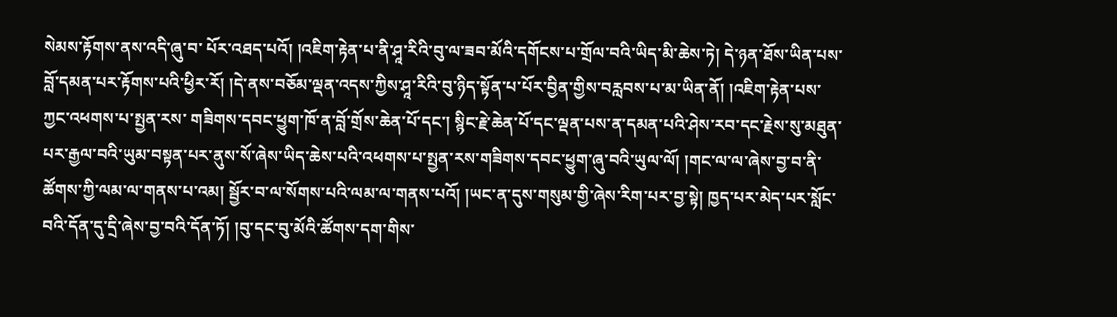སེམས་རྟོགས་ནས་འདི་ཞུ་བ་ པོར་འཐད་པའོ། །འཇིག་རྟེན་པ་ནི་ཤཱ་རིའི་བུ་ལ་ཟབ་མོའི་དགོངས་པ་གྲོལ་བའི་ཡིད་མི་ཆེས་ཏེ། དེ་ཉན་ཐོས་ཡིན་པས་བློ་དམན་པར་རྟོགས་པའི་ཕྱིར་རོ། །དེ་ནས་བཅོམ་ལྡན་འདས་ཀྱིས་ཤཱ་རིའི་བུ་ཉིད་སྟོན་པ་པོར་བྱིན་གྱིས་བརླབས་པ་མ་ཡིན་ནོ། །འཇིག་རྟེན་པས་ཀྱང་འཕགས་པ་སྤྱན་རས་ གཟིགས་དབང་ཕྱུག་ཁོ་ན་བློ་གྲོས་ཆེན་པོ་དང་། སྙིང་རྗེ་ཆེན་པོ་དང་ལྡན་པས་ན་དམན་པའི་ཤེས་རབ་དང་རྗེས་སུ་མཐུན་པར་རྒྱལ་བའི་ཡུམ་བསྟན་པར་ནུས་སོ་ཞེས་ཡིད་ཆེས་པའི་འཕགས་པ་སྤྱན་རས་གཟིགས་དབང་ཕྱུག་ཞུ་བའི་ཡུལ་ལོ། །གང་ལ་ལ་ཞེས་བྱ་བ་ནི་ཚོགས་ཀྱི་ལམ་ལ་གནས་པ་འམ། སྦྱོར་བ་ལ་སོགས་པའི་ལམ་ལ་གནས་པའོ། །ཡང་ན་དུས་གསུམ་གྱི་ཞེས་རིག་པར་བྱ་སྟེ། ཁྱད་པར་མེད་པར་སློང་བའི་དོན་དུ་དྲི་ཞེས་བྱ་བའི་དོན་ཏོ། །བུ་དང་བུ་མོའི་ཚོགས་དག་གིས་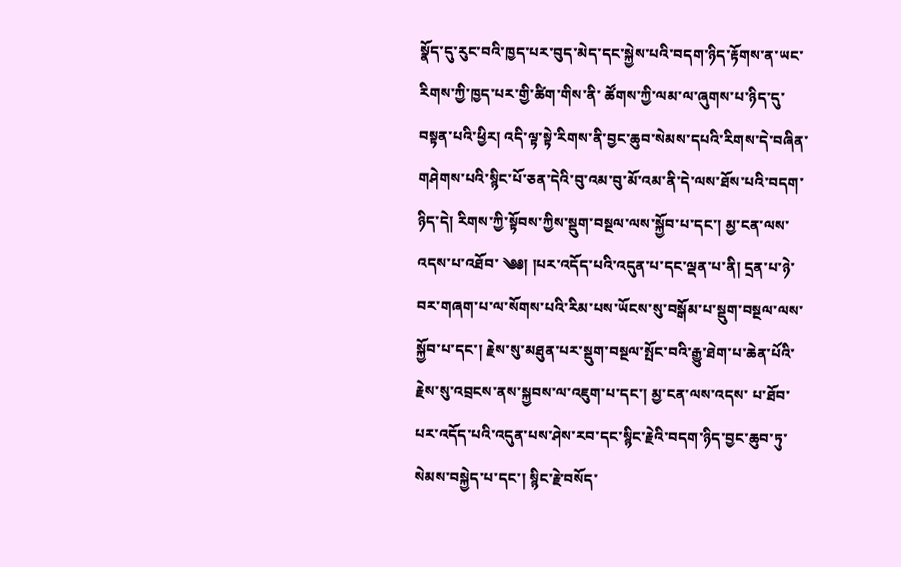སྣོད་དུ་རུང་བའི་ཁྱད་པར་བུད་མེད་དང་སྐྱེས་པའི་བདག་ཉིད་རྟོགས་ན་ཡང་རིགས་ཀྱི་ཁྱད་པར་གྱི་ཚིག་གིས་ནི་ ཚོགས་ཀྱི་ལམ་ལ་ཞུགས་པ་ཉིད་དུ་བསྟན་པའི་ཕྱིར། འདི་ལྟ་སྟེ་རིགས་ནི་བྱང་ཆུབ་སེམས་དཔའི་རིགས་དེ་བཞིན་གཤེགས་པའི་སྙིང་པོ་ཅན་དེའི་བུ་འམ་བུ་མོ་འམ་ནི་དེ་ལས་ཐོས་པའི་བདག་ཉིད་དེ། རིགས་ཀྱི་སྟོབས་ཀྱིས་སྡུག་བསྔལ་ལས་སྐྱོབ་པ་དང་། མྱ་ངན་ལས་འདས་པ་འཐོབ་ ༄༅། །པར་འདོད་པའི་འདུན་པ་དང་ལྡན་པ་ནི། དྲན་པ་ཉེ་བར་གཞག་པ་ལ་སོགས་པའི་རིམ་པས་ཡོངས་སུ་བསྒོམ་པ་སྡུག་བསྔལ་ལས་སྐྱོབ་པ་དང་། རྗེས་སུ་མཐུན་པར་སྡུག་བསྔལ་སྤོང་བའི་རྒྱུ་ཐེག་པ་ཆེན་པོའི་རྗེས་སུ་འབྲངས་ནས་སྐྱབས་ལ་འཇུག་པ་དང་། མྱ་ངན་ལས་འདས་ པ་ཐོབ་པར་འདོད་པའི་འདུན་པས་ཤེས་རབ་དང་སྙིང་རྗེའི་བདག་ཉིད་བྱང་ཆུབ་ཏུ་སེམས་བསྐྱེད་པ་དང་། སྙིང་རྗེ་བསོད་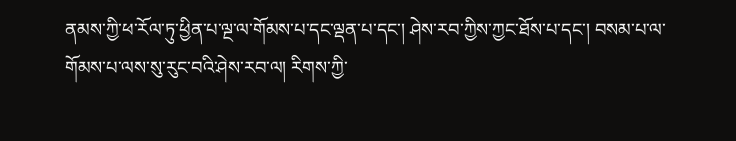ནམས་ཀྱི་ཕ་རོལ་ཏུ་ཕྱིན་པ་ལྔ་ལ་གོམས་པ་དང་ལྡན་པ་དང་། ཤེས་རབ་ཀྱིས་ཀྱང་ཐོས་པ་དང་། བསམ་པ་ལ་གོམས་པ་ལས་སུ་རུང་བའི་ཤེས་རབ་ལ། རིགས་ཀྱི་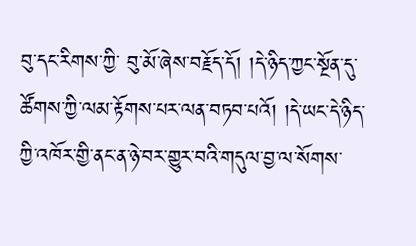བུ་དང་རིགས་ཀྱི་ བུ་མོ་ཞེས་བརྗོད་དོ། །དེ་ཉིད་ཀྱང་སྔོན་དུ་ཚོགས་ཀྱི་ལམ་རྟོགས་པར་ལན་བཏབ་པའོ། །དེ་ཡང་དེ་ཉིད་ཀྱི་འཁོར་གྱི་ནང་ན་ཉེ་བར་གྱུར་བའི་གདུལ་བྱ་ལ་སོགས་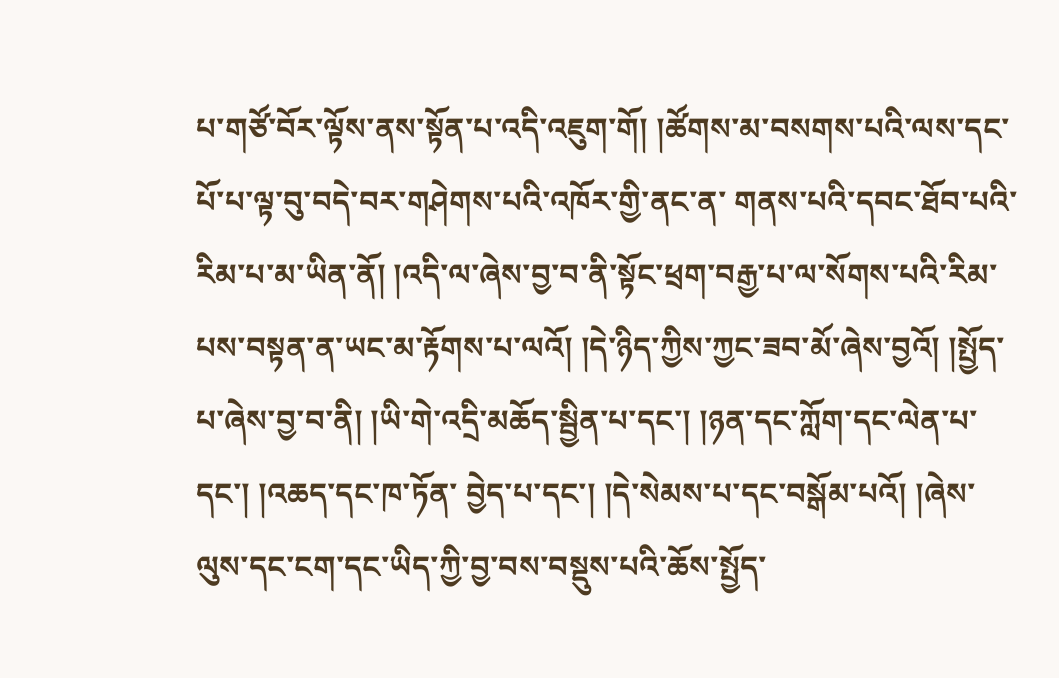པ་གཙོ་བོར་ལྟོས་ནས་སྟོན་པ་འདི་འཇུག་གོ། །ཚོགས་མ་བསགས་པའི་ལས་དང་པོ་པ་ལྟ་བུ་བདེ་བར་གཤེགས་པའི་འཁོར་གྱི་ནང་ན་ གནས་པའི་དབང་ཐོབ་པའི་རིམ་པ་མ་ཡིན་ནོ། །འདི་ལ་ཞེས་བྱ་བ་ནི་སྟོང་ཕྲག་བརྒྱ་པ་ལ་སོགས་པའི་རིམ་པས་བསྟན་ན་ཡང་མ་རྟོགས་པ་ལའོ། །དེ་ཉིད་ཀྱིས་ཀྱང་ཟབ་མོ་ཞེས་བྱའོ། །སྤྱོད་པ་ཞེས་བྱ་བ་ནི། །ཡི་གེ་འདྲི་མཆོད་སྦྱིན་པ་དང་། །ཉན་དང་ཀློག་དང་ལེན་པ་དང་། །འཆད་དང་ཁ་ཏོན་ བྱེད་པ་དང་། །དེ་སེམས་པ་དང་བསྒོམ་པའོ། །ཞེས་ལུས་དང་ངག་དང་ཡིད་ཀྱི་བྱ་བས་བསྡུས་པའི་ཆོས་སྤྱོད་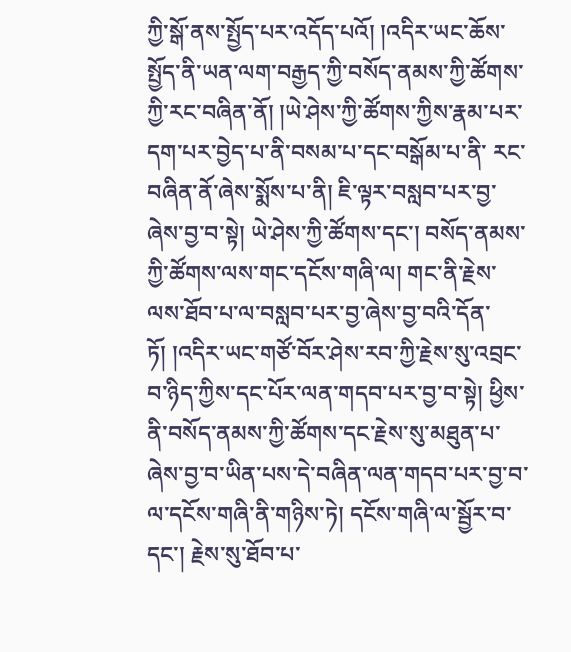ཀྱི་སྒོ་ནས་སྤྱོད་པར་འདོད་པའོ། །འདིར་ཡང་ཆོས་སྤྱོད་ནི་ཡན་ལག་བརྒྱད་ཀྱི་བསོད་ནམས་ཀྱི་ཚོགས་ཀྱི་རང་བཞིན་ནོ། །ཡེ་ཤེས་ཀྱི་ཚོགས་ཀྱིས་རྣམ་པར་དག་པར་བྱེད་པ་ནི་བསམ་པ་དང་བསྒོམ་པ་ནི་ རང་བཞིན་ནོ་ཞེས་སྨོས་པ་ནི། ཇི་ལྟར་བསླབ་པར་བྱ་ཞེས་བྱ་བ་སྟེ། ཡེ་ཤེས་ཀྱི་ཚོགས་དང་། བསོད་ནམས་ཀྱི་ཚོགས་ལས་གང་དངོས་གཞི་ལ། གང་ནི་རྗེས་ལས་ཐོབ་པ་ལ་བསླབ་པར་བྱ་ཞེས་བྱ་བའི་དོན་ཏོ། །འདིར་ཡང་གཙོ་བོར་ཤེས་རབ་ཀྱི་རྗེས་སུ་འབྲང་བ་ཉིད་ཀྱིས་དང་པོར་ལན་གདབ་པར་བྱ་བ་སྟེ། ཕྱིས་ནི་བསོད་ནམས་ཀྱི་ཚོགས་དང་རྗེས་སུ་མཐུན་པ་ཞེས་བྱ་བ་ཡིན་པས་དེ་བཞིན་ལན་གདབ་པར་བྱ་བ་ལ་དངོས་གཞི་ནི་གཉིས་ཏེ། དངོས་གཞི་ལ་སྦྱོར་བ་དང་། རྗེས་སུ་ཐོབ་པ་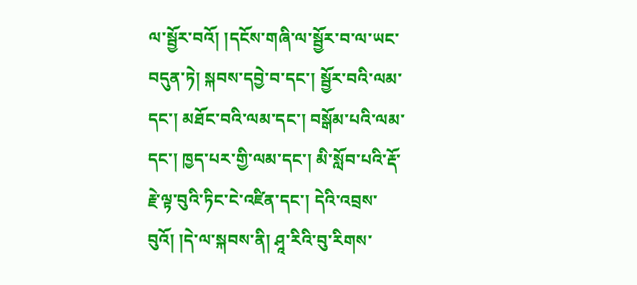ལ་སྦྱོར་བའོ། །དངོས་གཞི་ལ་སྦྱོར་བ་ལ་ཡང་བདུན་ཏེ། སྐབས་དབྱེ་བ་དང་། སྦྱོར་བའི་ལམ་དང་། མཐོང་བའི་ལམ་དང་། བསྒོམ་པའི་ལམ་དང་། ཁྱད་པར་གྱི་ལམ་དང་། མི་སློབ་པའི་རྡོ་རྗེ་ལྟ་བུའི་ཏིང་ངེ་འཛིན་དང་། དེའི་འབྲས་བུའོ། །དེ་ལ་སྐབས་ནི། ཤཱ་རིའི་བུ་རིགས་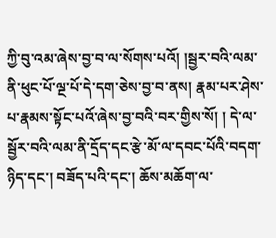ཀྱི་བུ་འམ་ཞེས་བྱ་བ་ལ་སོགས་པའོ། །སྦྱར་བའི་ལམ་ནི་ཕུང་པོ་ལྔ་པོ་དེ་དག་ཅེས་བྱ་བ་ནས། རྣམ་པར་ཤེས་པ་རྣམས་སྟོང་པའོ་ཞེས་བྱ་བའི་བར་གྱིས་སོ། ། དེ་ལ་སྦྱོར་བའི་ལམ་ནི་དྲོད་དང་རྩེ་མོ་ལ་དབང་པོའི་བདག་ཉིད་དང་། བཟོད་པའི་དང་། ཆོས་མཆོག་ལ་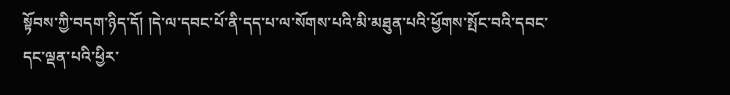སྟོབས་ཀྱི་བདག་ཉིད་དོ། །དེ་ལ་དབང་པོ་ནི་དད་པ་ལ་སོགས་པའི་མི་མཐུན་པའི་ཕྱོགས་སྤོང་བའི་དབང་དང་ལྡན་པའི་ཕྱིར་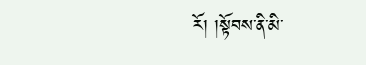རོ། །སྟོབས་ནི་མི་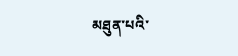མཐུན་པའི་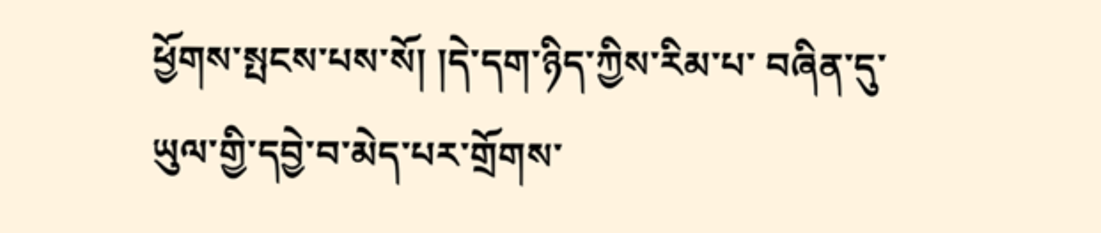ཕྱོགས་སྤངས་པས་སོ། །དེ་དག་ཉིད་ཀྱིས་རིམ་པ་ བཞིན་དུ་ཡུལ་གྱི་དབྱེ་བ་མེད་པར་གྲོགས་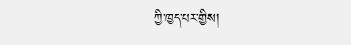ཀྱི་ཁྱད་པར་གྱིས།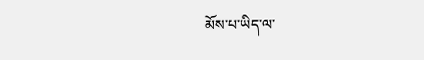མོས་པ་ཡིད་ལ་